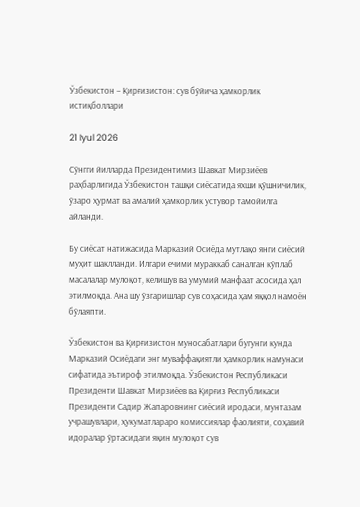Ўзбекистон – Қирғизистон: сув бўйича ҳамкорлик истиқболлари

21 Iyul 2026

Сўнгги йилларда Президентимиз Шавкат Мирзиёев раҳбарлигида Ўзбекистон ташқи сиёсатида яхши қўшничилик, ўзаро ҳурмат ва амалий ҳамкорлик устувор тамойилга айланди.

Бу сиёсат натижасида Марказий Осиёда мутлақо янги сиёсий муҳит шаклланди. Илгари ечими мураккаб саналган кўплаб масалалар мулоқот, келишув ва умумий манфаат асосида ҳал этилмоқда. Ана шу ўзгаришлар сув соҳасида ҳам яққол намоён бўлаяпти.

Ўзбекистон ва Қирғизистон муносабатлари бугунги кунда Марказий Осиёдаги энг муваффақиятли ҳамкорлик намунаси сифатида эътироф этилмоқда. Ўзбекистон Республикаси Президенти Шавкат Мирзиёев ва Қирғиз Республикаси Президенти Садир Жапаровнинг сиёсий иродаси, мунтазам учрашувлари, ҳукуматлараро комиссиялар фаолияти, соҳавий идоралар ўртасидаги яқин мулоқот сув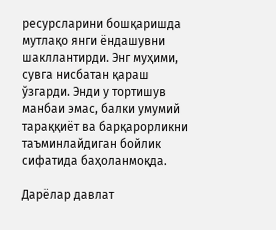ресурсларини бошқаришда мутлақо янги ёндашувни шакллантирди. Энг муҳими, сувга нисбатан қараш ўзгарди. Энди у тортишув манбаи эмас, балки умумий тараққиёт ва барқарорликни таъминлайдиган бойлик сифатида баҳоланмоқда.

Дарёлар давлат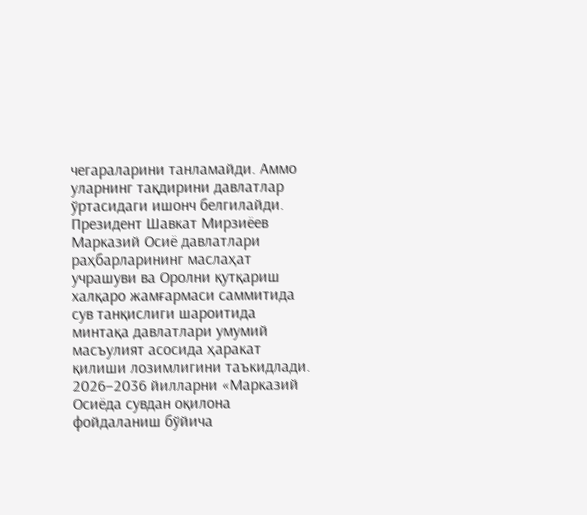чегараларини танламайди. Аммо уларнинг тақдирини давлатлар ўртасидаги ишонч белгилайди. Президент Шавкат Мирзиёев Марказий Осиё давлатлари раҳбарларининг маслаҳат учрашуви ва Оролни қутқариш халқаро жамғармаси саммитида сув танқислиги шароитида минтақа давлатлари умумий масъулият асосида ҳаракат қилиши лозимлигини таъкидлади. 2026–2036 йилларни «Марказий Осиёда сувдан оқилона фойдаланиш бўйича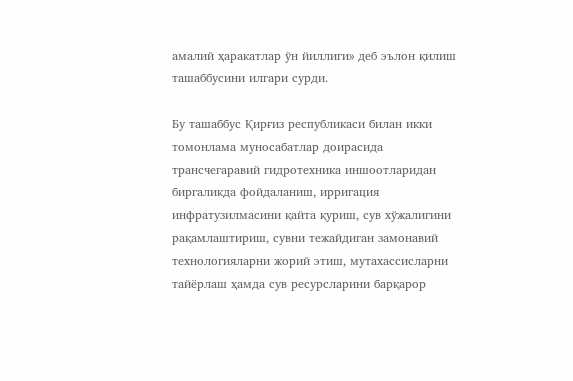амалий ҳаракатлар ўн йиллиги» деб эълон қилиш ташаббусини илгари сурди.

Бу ташаббус Қирғиз республикаси билан икки томонлама муносабатлар доирасида трансчегаравий гидротехника иншоотларидан биргаликда фойдаланиш, ирригация инфратузилмасини қайта қуриш, сув хўжалигини рақамлаштириш, сувни тежайдиган замонавий технологияларни жорий этиш, мутахассисларни тайёрлаш ҳамда сув ресурсларини барқарор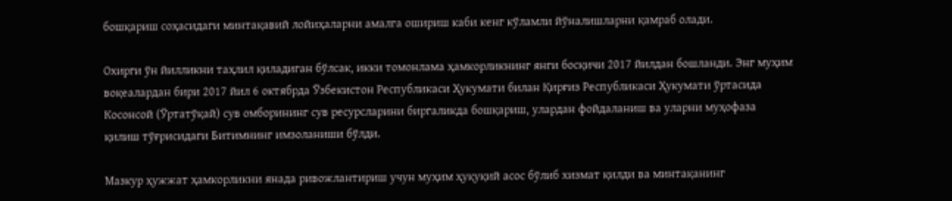бошқариш соҳасидаги минтақавий лойиҳаларни амалга ошириш каби кенг кўламли йўналишларни қамраб олади.

Охирги ўн йилликни таҳлил қиладиган бўлсак, икки томонлама ҳамкорликнинг янги босқичи 2017 йилдан бошланди. Энг муҳим воқеалардан бири 2017 йил 6 октябрда Ўзбекистон Республикаси Ҳукумати билан Қирғиз Республикаси Ҳукумати ўртасида Косонсой (Ўртатўқай) сув омборининг сув ресурсларини биргаликда бошқариш, улардан фойдаланиш ва уларни муҳофаза қилиш тўғрисидаги Битимнинг имзоланиши бўлди.

Мазкур ҳужжат ҳамкорликни янада ривожлантириш учун муҳим ҳуқуқий асос бўлиб хизмат қилди ва минтақанинг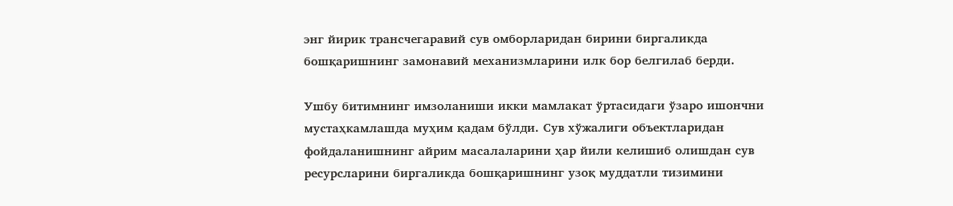энг йирик трансчегаравий сув омборларидан бирини биргаликда бошқаришнинг замонавий механизмларини илк бор белгилаб берди.

Ушбу битимнинг имзоланиши икки мамлакат ўртасидаги ўзаро ишончни мустаҳкамлашда муҳим қадам бўлди. Сув хўжалиги объектларидан фойдаланишнинг айрим масалаларини ҳар йили келишиб олишдан сув ресурсларини биргаликда бошқаришнинг узоқ муддатли тизимини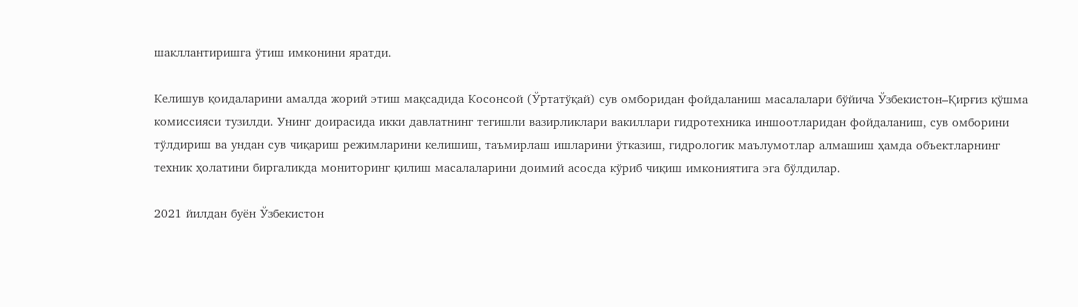шакллантиришга ўтиш имконини яратди.

Келишув қоидаларини амалда жорий этиш мақсадида Косонсой (Ўртатўқай) сув омборидан фойдаланиш масалалари бўйича Ўзбекистон–Қирғиз қўшма комиссияси тузилди. Унинг доирасида икки давлатнинг тегишли вазирликлари вакиллари гидротехника иншоотларидан фойдаланиш, сув омборини тўлдириш ва ундан сув чиқариш режимларини келишиш, таъмирлаш ишларини ўтказиш, гидрологик маълумотлар алмашиш ҳамда объектларнинг техник ҳолатини биргаликда мониторинг қилиш масалаларини доимий асосда кўриб чиқиш имкониятига эга бўлдилар.

2021 йилдан буён Ўзбекистон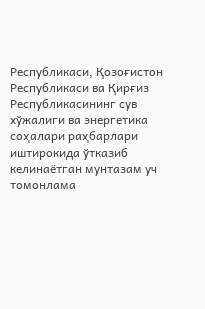Республикаси, Қозоғистон Республикаси ва Қирғиз Республикасининг сув хўжалиги ва энергетика соҳалари раҳбарлари иштирокида ўтказиб келинаётган мунтазам уч томонлама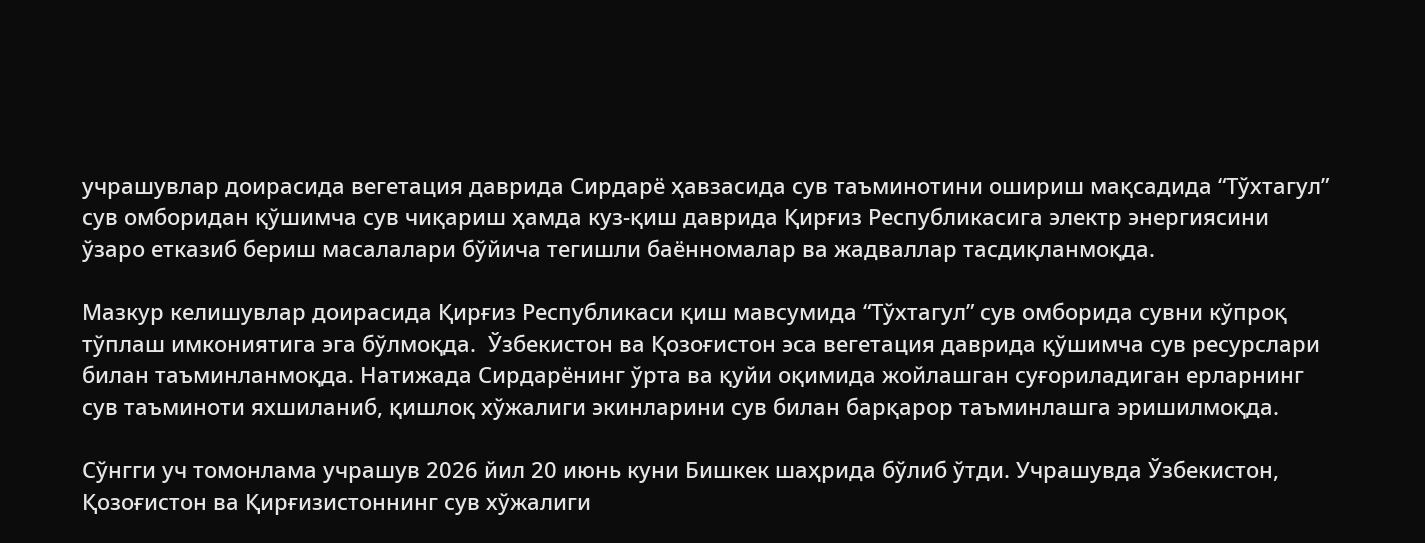учрашувлар доирасида вегетация даврида Сирдарё ҳавзасида сув таъминотини ошириш мақсадида “Тўхтагул” сув омборидан қўшимча сув чиқариш ҳамда куз-қиш даврида Қирғиз Республикасига электр энергиясини ўзаро етказиб бериш масалалари бўйича тегишли баённомалар ва жадваллар тасдиқланмоқда.

Мазкур келишувлар доирасида Қирғиз Республикаси қиш мавсумида “Тўхтагул” сув омборида сувни кўпроқ тўплаш имкониятига эга бўлмоқда.  Ўзбекистон ва Қозоғистон эса вегетация даврида қўшимча сув ресурслари билан таъминланмоқда. Натижада Сирдарёнинг ўрта ва қуйи оқимида жойлашган суғориладиган ерларнинг сув таъминоти яхшиланиб, қишлоқ хўжалиги экинларини сув билан барқарор таъминлашга эришилмоқда.

Сўнгги уч томонлама учрашув 2026 йил 20 июнь куни Бишкек шаҳрида бўлиб ўтди. Учрашувда Ўзбекистон, Қозоғистон ва Қирғизистоннинг сув хўжалиги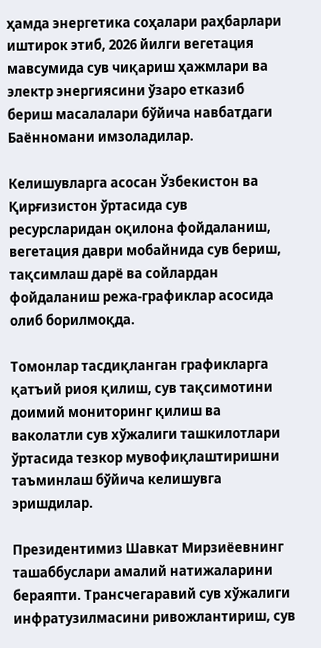ҳамда энергетика соҳалари раҳбарлари иштирок этиб, 2026 йилги вегетация мавсумида сув чиқариш ҳажмлари ва электр энергиясини ўзаро етказиб бериш масалалари бўйича навбатдаги Баённомани имзоладилар.

Келишувларга асосан Ўзбекистон ва Қирғизистон ўртасида сув ресурсларидан оқилона фойдаланиш, вегетация даври мобайнида сув бериш, тақсимлаш дарё ва сойлардан фойдаланиш режа-графиклар асосида олиб борилмоқда.

Томонлар тасдиқланган графикларга қатъий риоя қилиш, сув тақсимотини доимий мониторинг қилиш ва ваколатли сув хўжалиги ташкилотлари ўртасида тезкор мувофиқлаштиришни таъминлаш бўйича келишувга эришдилар.

Президентимиз Шавкат Мирзиёевнинг ташаббуслари амалий натижаларини бераяпти. Трансчегаравий сув хўжалиги инфратузилмасини ривожлантириш, сув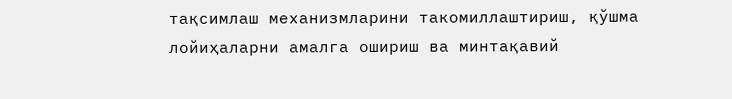тақсимлаш механизмларини такомиллаштириш, қўшма лойиҳаларни амалга ошириш ва минтақавий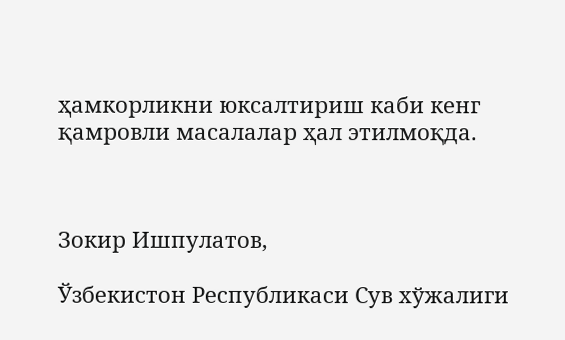ҳамкорликни юксалтириш каби кенг қамровли масалалар ҳал этилмоқда.



Зокир Ишпулатов,

Ўзбекистон Республикаси Сув хўжалиги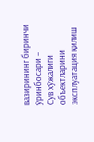вазирининг биринчи ўринбосари –
Сув хўжалиги объектларини эксплуатация қилиш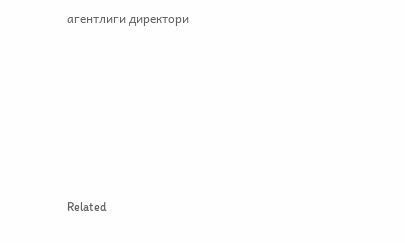агентлиги директори







Related